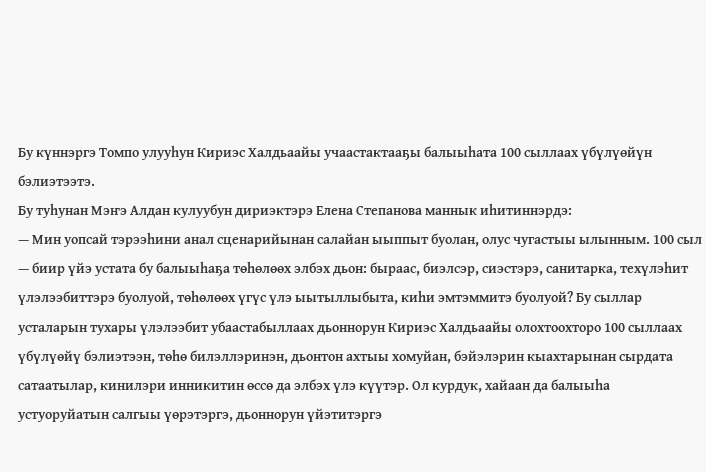Бу күннэргэ Томпо улууһун Кириэс Халдьаайы учаастактааҕы балыыһата 100 сыллаах үбүлүөйүн бэлиэтээтэ.
Бу туһунан Мэҥэ Алдан кулуубун дириэктэрэ Елена Степанова маннык иһитиннэрдэ:
— Мин уопсай тэрээһини анал сценарийынан салайан ыыппыт буолан, олус чугастыы ылынным. 100 сыл — биир үйэ устата бу балыыһаҕа төһөлөөх элбэх дьон: быраас, биэлсэр, сиэстэрэ, санитарка, техүлэһит үлэлээбиттэрэ буолуой, төһөлөөх үгүс үлэ ыытыллыбыта, киһи эмтэммитэ буолуой? Бу сыллар усталарын тухары үлэлээбит убаастабыллаах дьоннорун Кириэс Халдьаайы олохтоохторо 100 сыллаах үбүлүөйү бэлиэтээн, төһө билэллэринэн, дьонтон ахтыы хомуйан, бэйэлэрин кыахтарынан сырдата сатаатылар, кинилэри инникитин өссө да элбэх үлэ күүтэр. Ол курдук, хайаан да балыыһа устуоруйатын салгыы үөрэтэргэ, дьоннорун үйэтитэргэ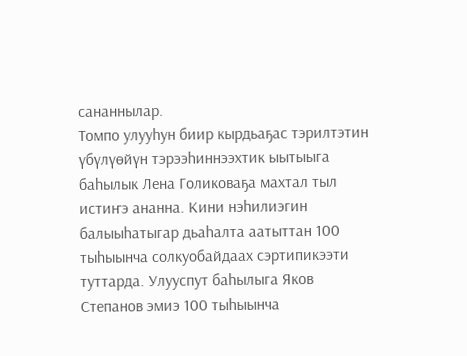сананнылар.
Томпо улууһун биир кырдьаҕас тэрилтэтин үбүлүөйүн тэрээһиннээхтик ыытыыга баһылык Лена Голиковаҕа махтал тыл истиҥэ ананна. Кини нэһилиэгин балыыһатыгар дьаһалта аатыттан 100 тыһыынча солкуобайдаах сэртипикээти туттарда. Улууспут баһылыга Яков Степанов эмиэ 100 тыһыынча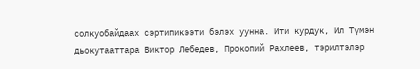солкуобайдаах сэртипикээти бэлэх уунна. Ити курдук, Ил Түмэн дьокутааттара Виктор Лебедев, Прокопий Рахлеев, тэрилтэлэр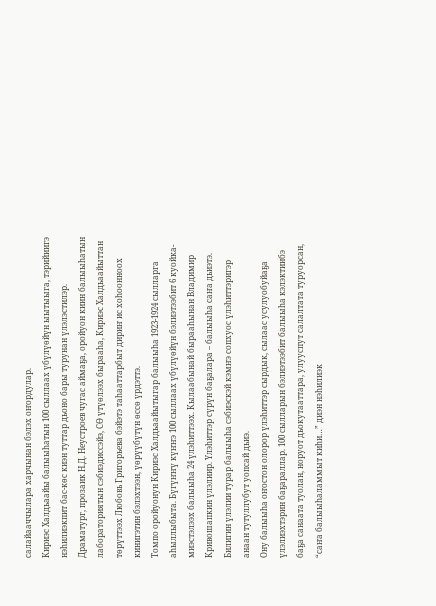салайааччылара харчынан бэлэх оҥордулар.
Кириэс Халдьаайы балыыһатын 100 сыллаах үбүлүөйүн ыытыыга, тэрийиигэ нэһилиэкпит бас-көс киэн туттар дьоно бары турунан үлэлэстилэр. Драматург, прозаик Н.Д. Неустроев чугас аймаҕа, оройуон киин балыыһатын лабораториятын сэбиэдиссэйэ, СӨ үтүөлээх бырааһа, Кириэс Халдьаайыттан төрүттээх Любовь Григорьева бэйэтэ таһааттарбыт дириҥ ис хоһоонноох кинигэтин бэлэхтээн, үөрүүбүтүн өссө үрдэттэ.
Томпо оройуонун Кириэс Халдьаайытыгар балыыһа 1923-1924 сылларга аһыллыбыта. Бүгүҥҥү күҥҥэ 100 сыллаах үбүлүөйүн бэлиэтээбит 6 куойка-миэстэлээх балыыһа 24 үлэһиттээх. Кылаабынай бырааһынан Владимир Кривошапкин үлэлиир. Үлэһиттэр сүрүн баҕалара – балыыһа саҥа дьиэтэ. Билигин үлэлии турар балыыһа сэбиэскэй кэмҥэ сопхуос үлэһиттэригэр анаан тутуллубут уопсай дьиэ.
Ону балыыһа оҥостон олорор үлэһиттэр сырдык, сылаас усулуобуйаҕа үлэлиэхтэрин баҕараллар. 100 сылларын бэлиэтээбит балыыһа кэлэктиибэ баҕа санаата туолан, норуот дьокутааттара, улууспут салалтата туруорсан, “саҥа балыыһаламмыт киһи…” диэн нэһилиэк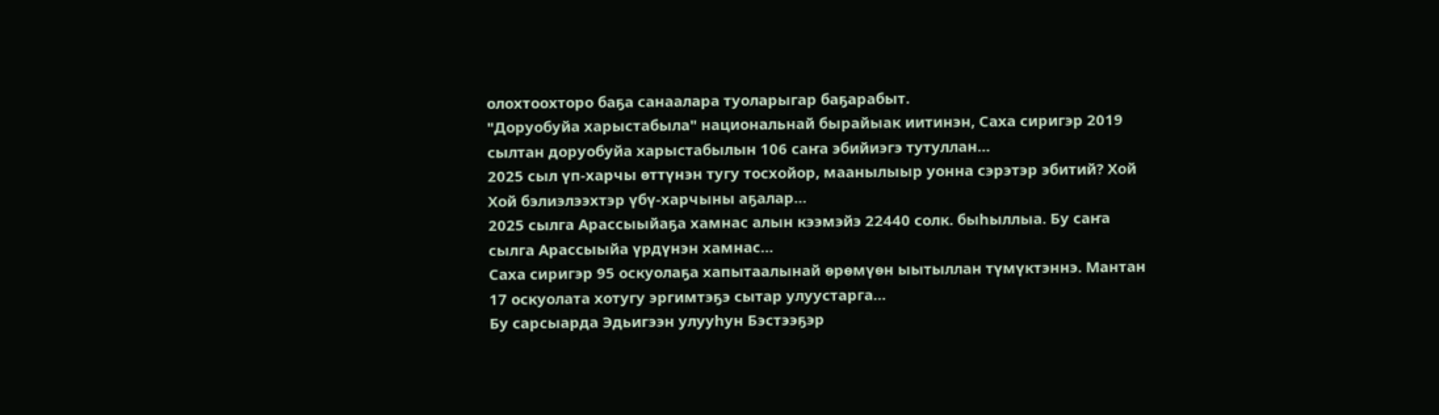олохтоохторо баҕа санаалара туоларыгар баҕарабыт.
"Доруобуйа харыстабыла" национальнай бырайыак иитинэн, Саха сиригэр 2019 сылтан доруобуйа харыстабылын 106 саҥа эбийиэгэ тутуллан…
2025 сыл үп-харчы өттүнэн тугу тосхойор, маанылыыр уонна сэрэтэр эбитий? Хой Хой бэлиэлээхтэр үбү-харчыны аҕалар…
2025 сылга Арассыыйаҕа хамнас алын кээмэйэ 22440 солк. быһыллыа. Бу саҥа сылга Арассыыйа үрдүнэн хамнас…
Саха сиригэр 95 оскуолаҕа хапытаалынай өрөмүөн ыытыллан түмүктэннэ. Мантан 17 оскуолата хотугу эргимтэҕэ сытар улуустарга…
Бу сарсыарда Эдьигээн улууһун Бэстээҕэр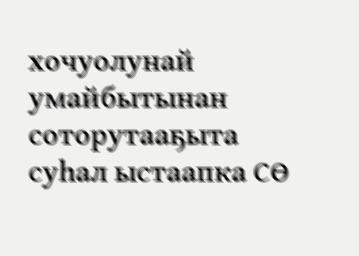хочуолунай умайбытынан соторутааҕыта суһал ыстаапка СӨ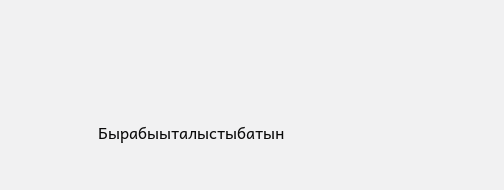Бырабыыталыстыбатын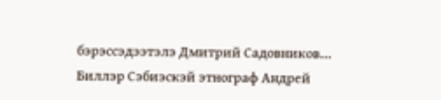бэрэссэдээтэлэ Дмитрий Садовников…
Биллэр Сэбиэскэй этнограф Андрей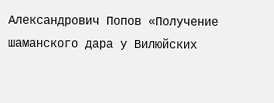Александрович Попов «Получение шаманского дара у Вилюйских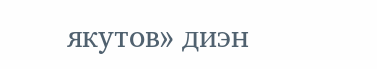якутов» диэн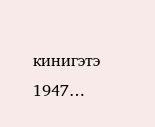кинигэтэ 1947…